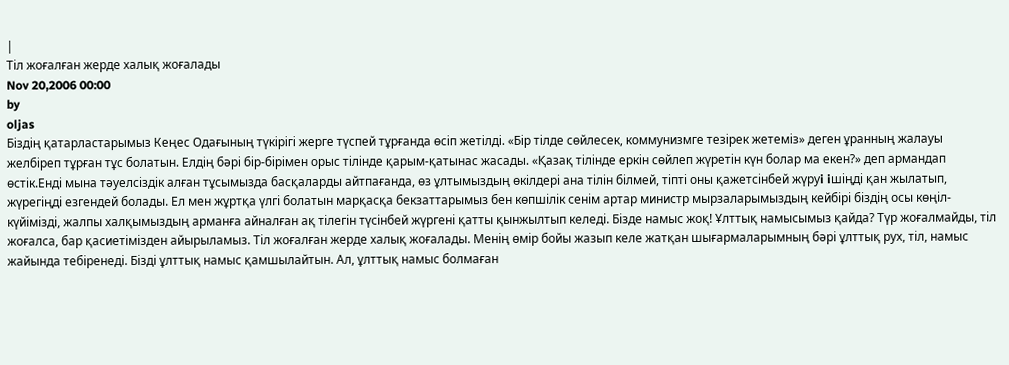|
Тiл жоғалған жерде халық жоғалады
Nov 20,2006 00:00
by
oljas
Бiздiң қатарластарымыз Кеңес Одағының түкiрiгi жерге түспей тұрғанда өсiп жетiлдi. «Бiр тiлде сөйлесек, коммунизмге тезiрек жетемiз» деген ұранның жалауы желбiреп тұрған тұс болатын. Елдiң бәрi бiр-бiрiмен орыс тiлiнде қарым-қатынас жасады. «Қазақ тiлiнде еркiн сөйлеп жүретiн күн болар ма екен?» деп армандап өстiк.Ендi мына тәуелсiздiк алған тұсымызда басқаларды айтпағанда, өз ұлтымыздың өкiлдерi ана тiлiн бiлмей, тiптi оны қажетсiнбей жүруi iшiңдi қан жылатып, жүрегiңдi езгендей болады. Ел мен жұртқа үлгi болатын марқасқа бекзаттарымыз бен көпшiлiк сенiм артар министр мырзаларымыздың кейбiрi бiздiң осы көңiл-күйiмiздi, жалпы халқымыздың арманға айналған ақ тiлегiн түсiнбей жүргенi қатты қынжылтып келедi. Бiзде намыс жоқ! Ұлттық намысымыз қайда? Түр жоғалмайды, тiл жоғалса, бар қасиетiмiзден айырыламыз. Тiл жоғалған жерде халық жоғалады. Менiң өмiр бойы жазып келе жатқан шығармаларымның бәрi ұлттық рух, тiл, намыс жайында тебiренедi. Бiздi ұлттық намыс қамшылайтын. Ал, ұлттық намыс болмаған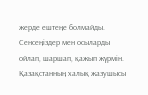жерде ештеңе болмайды. Сенсеңiздер мен осыларды ойлап, шаршап, қажып жүрмiн. Қазақстанның халық жазушысы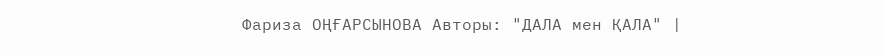Фариза ОҢҒАРСЫНОВА Авторы: "ДАЛА мен ҚАЛА" |